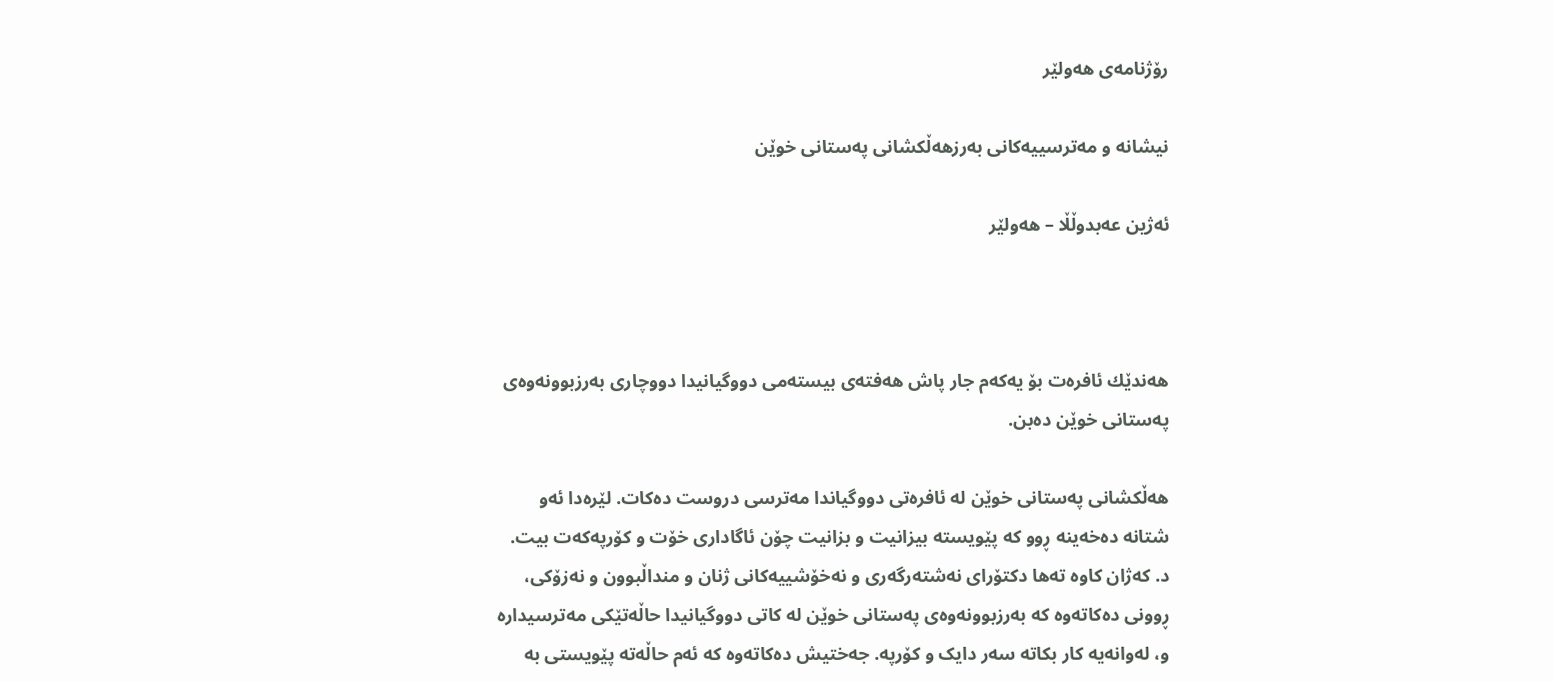رۆژنامەی ھەولێر

نیشانە و مەترسییەكانی بەرزهەڵکشانی پەستانی خوێن

ئەژین عەبدوڵڵا – هەولێر



هەندێك ئافرەت بۆ یەكەم جار پاش هەفتەی بیستەمی دووگیانیدا دووچاری بەرزبوونەوەی پەستانی خوێن دەبن.

هەڵکشانی پەستانی خوێن لە ئافرەتی دووگیاندا مەترسی دروست دەکات. لێرەدا ئەو شتانە دەخەینە ڕوو کە پێویستە بیزانیت و بزانیت چۆن ئاگاداری خۆت و کۆرپەکەت بیت.
د. کەژان کاوە تەها دکتۆرای نەشتەرگەری و نەخۆشییەکانی ژنان و منداڵبوون و نەزۆکی، ڕوونی دەكاتەوە كە بەرزبوونەوەی پەستانی خوێن لە کاتی دووگیانیدا حاڵەتێکی مەترسیدارە و، لەوانەیە کار بکاتە سەر دایک و کۆرپە. جەختیش دەكاتەوە كە ئەم حاڵەتە پێویستی بە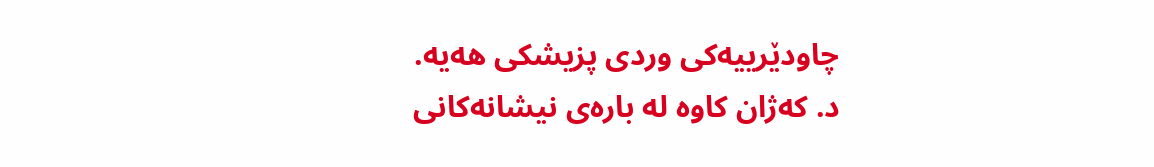چاودێرییەکی وردی پزیشکی هەیە.
د. کەژان کاوە لە بارەی نیشانەکانی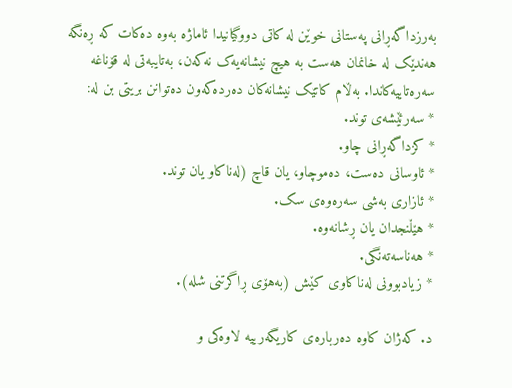بەرزداگەڕانی پەستانی خوێن لە کاتی دووگیانیدا ئاماژە بەوە دەكات كە ڕەنگە هەندێک لە خانمان هەست بە هیچ نیشانەیەک نەکەن، بەتایبەتی لە قۆناغە سەرەتاییەکاندا. بەڵام کاتێک نیشانەکان دەردەکەون دەتوانن بریتی بن لە:
* سەرئێشەی توند.
* کزداگەڕانی چاو.
* ئاوسانی دەست، دەموچاو، یان قاچ (لەناکاو یان توند.
* ئازاری بەشی سەرەوەی سک.
* هێڵنجدان یان ڕشانەوە.
* هەناسەتەنگی.
* زیادبوونی لەناکاوی کێش (بەهۆی ڕاگرتنی شلە).

د. کەژان کاوە دەربارەی کاریگەرییە لاوەکی و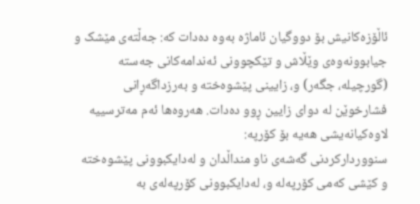ئاڵۆزەکانیش بۆ دووگیان ئاماژە بەوە دەدات كە: جەڵتەی مێشک و جیابوونەوەی وێڵاش و تێکچوونی ئەندامەکانی جەستە (گورچیلە، جگەر) و، زایینی پێشوەختە و بەرزداگەڕانی فشارخوێن لە دوای زایین ڕوو دەدات. هەروەها ئەم مەترسییە لاوەكیانەیشی هەیە بۆ کۆرپە:
سنووردارکردنی گەشەی ناو منداڵدان و لەدایکبوونی پێشوەختە و کێشی کەمی کۆرپەلە و، لەدایکبوونی کۆرپەلەی بە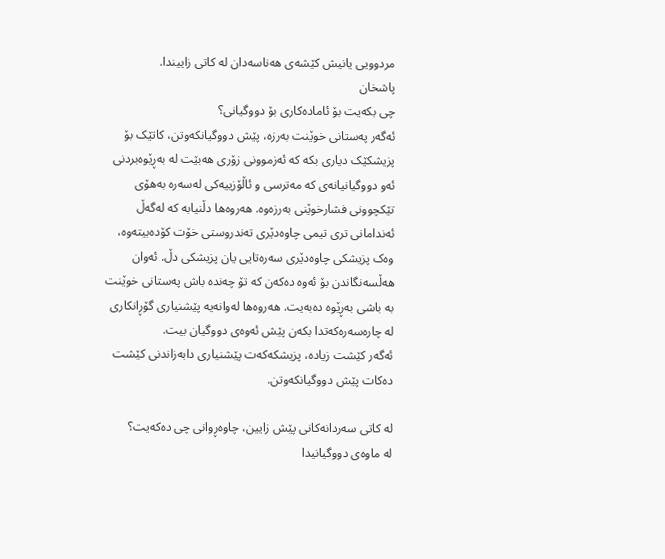مردوویی یانیش کێشەی هەناسەدان لە کاتی زاییندا.
پاشخان
چی بکەیت بۆ ئامادەکاری بۆ دووگیانی؟
ئەگەر پەستانی خوێنت بەرزە، پێش دووگیانکەوتن، کاتێک بۆ پزیشکێک دیاری بکە کە ئەزموونی زۆری هەبێت لە بەڕێوەبردنی ئەو دووگیانیانەی کە مەترسی و ئاڵۆزییەکی لەسەرە بەهۆی تێکچوونی فشارخوێنی بەرزەوە. هەروەها دڵنیابە کە لەگەڵ ئەندامانی تری تیمی چاوەدێری تەندروستی خۆت کۆدەبیتەوە، وەک پزیشکی چاوەدێری سەرەتایی یان پزیشکی دڵ. ئەوان هەڵسەنگاندن بۆ ئەوە دەکەن کە تۆ چەندە باش پەستانی خوێنت بە باشی بەڕێوە دەبەیت. هەروەها لەوانەیە پێشنیاری گۆڕانکاری لە چارەسەرەکەتدا بکەن پێش ئەوەی دووگیان بیت.
ئەگەر کێشت زیادە، پزیشکەکەت پێشنیاری دابەزاندنی کێشت دەکات پێش دووگیانکەوتن.

لە کاتی سەردانەکانی پێش زایین، چاوەڕوانی چی دەکەیت؟
لە ماوەی دووگیانیدا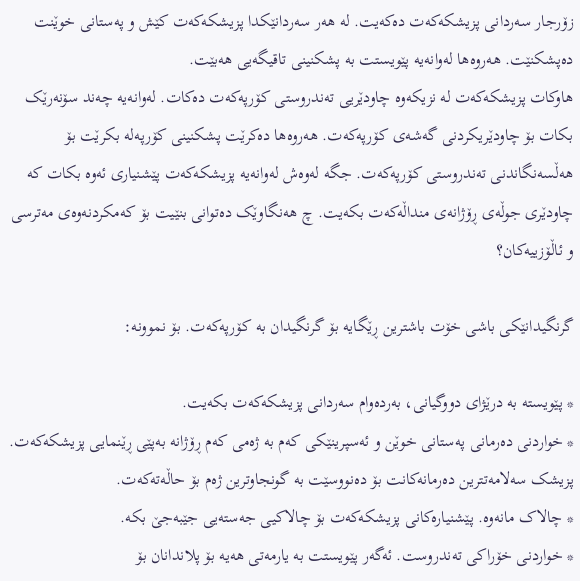زۆرجار سەردانی پزیشکەکەت دەکەیت. لە هەر سەردانێکدا پزیشکەکەت کێش و پەستانی خوێنت دەپشکنێت. هەروەها لەوانەیە پێویستت بە پشکنینی تاقیگەیی هەبێت.
هاوكات پزیشکەکەت لە نزیکەوە چاودێریی تەندروستی کۆرپەکەت دەکات. لەوانەیە چەند سۆنەرێک بکات بۆ چاودێریکردنی گەشەی کۆرپەکەت. هەروەها دەکرێت پشکنینی کۆرپەلە بکرێت بۆ هەڵسەنگاندنی تەندروستی کۆرپەکەت. جگە لەوەش لەوانەیە پزیشکەکەت پێشنیاری ئەوە بکات کە چاودێری جوڵەی ڕۆژانەی منداڵەکەت بکەیت. چ هەنگاوێک دەتوانی بنێیت بۆ کەمکردنەوەی مەترسی و ئاڵۆزییەکان؟

گرنگیدانێکی باشی خۆت باشترین ڕێگایە بۆ گرنگیدان بە کۆرپەکەت. بۆ نموونە:

* پێویستە بە درێژای دووگیانی، بەردەوام سەردانی پزیشکەکەت بکەیت.
* خواردنی دەرمانی پەستانی خوێن و ئەسپرینێکی کەم بە ژەمی کەم ڕۆژانە بەپێی ڕێنمایی پزیشکەکەت. پزیشک سەلامەتترین دەرمانەکانت بۆ دەنووسێت بە گونجاوترین ژەم بۆ حاڵەتەکەت.
* چالاک مانەوە. پێشنیارەکانی پزیشكەكەت بۆ چالاکیی جەستەیی جێبەجێ بکە.
* خواردنی خۆراکی تەندروست. ئەگەر پێویستت بە یارمەتی هەیە بۆ پلاندانان بۆ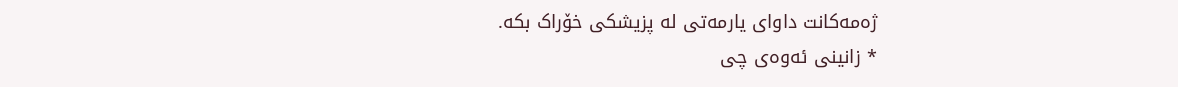ژەمەکانت داوای یارمەتی لە پزیشکی خۆراک بکە.
* زانینی ئەوەی چی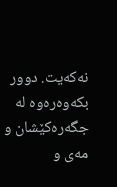نەکەیت. دوور بکەوەرەوە لە جگەرەکێشان و مەی و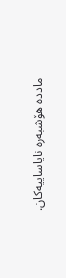ماددە هۆشبەرە نایاساییەکان.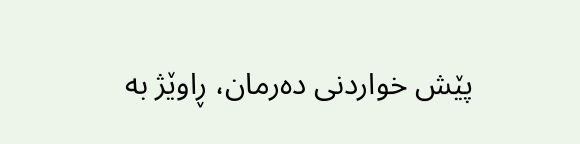پێش خواردنی دەرمان، ڕاوێژ بە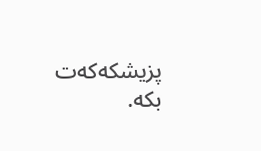پزیشکەکەت بکە.